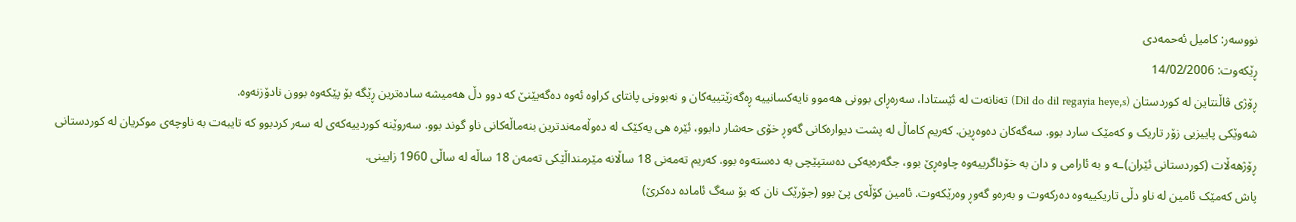نووسەر: کامیل ئەحمەدی
ڕێکەوت: 14/02/2006
ڕۆژی ڤاڵنتاین له کوردستان (Dil do dil regayia heye,s) تەنانەت لە ئێستادا، سەرەڕای بوونی هەموو نایەکسانییە ڕەگەزێتییەکان و نەبوونی پانتای کراوه ئەوه دەگەیێنێ که دوو دڵ هەمیشه سادەترین ڕێگه بۆ پێکەوه بوون نادۆزنەوه.
شەوێکی پاییزیی زۆر تاریک و کەمێک سارد بوو. سەگەکان دەوەڕین. کەریم کاماڵ له پشت دیوارەکانی گەوڕ خۆی حەشار دابوو، ئێره هی یەکێک له دەوڵەمەندترین بنەماڵەکانی ناو گوند بوو. سەروێنه کوردییەکەی له سەر کردبوو که تایبەت به ناوچەی موکریان له کوردستانی ڕۆژهەڵات (کوردستانی ئێران)ـه و به ئارامی و دان به خۆداگرییەوه چاوەڕێ بوو، جگەرەیەکی دەستپێچی به دەستەوه بوو. کەریم تەمەنی 18 ساڵانه مێرمنداڵێکی تەمەن 18 ساڵه له ساڵی 1960 زایینی.
پاش کەمێک ئامین له ناو دڵی تاریکییەوه دەرکەوت و بەرەو گەوڕ وەرێکەوت. ئامین کۆڵەی پێ بوو (جۆرێک نان که بۆ سەگ ئاماده دەکرێ)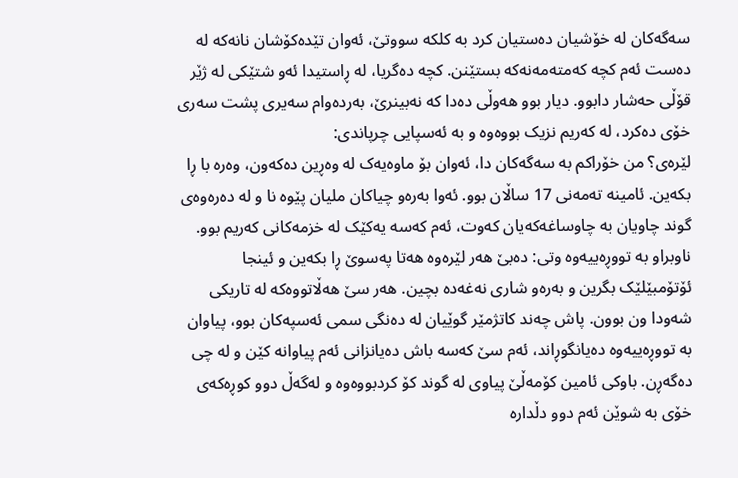سەگەکان له خۆشیان دەستیان کرد به کلکه سووتێ، ئەوان تێدەکۆشان نانەکە له دەست ئەم کچه کەمتەمەنەکه بستێنن. کچه دەگریا، له ڕاستیدا ئەو شتێکی له ژێر قۆڵی حەشار دابوو. دیار بوو هەوڵی دەدا که نەبینرێ، بەردەوام سەیری پشت سەری خۆی دەکرد، له کەریم نزیک بووەوه و به ئەسپایی چرپاندی:
لێرەی؟ من خۆراکم به سەگەکان دا، ئەوان بۆ ماوەیەک له وەڕین دەکەون، وەرە با ڕا بکەین. ئامینه تەمەنی 17 ساڵان بوو. ئەوا بەرەو چیاکان ملیان پێوه نا و له دەرەوەی گوند چاویان به چاوساغەکەیان کەوت، ئەم کەسە یەکێک له خزمەکانی کەریم بوو. ناوبراو به تووڕەییەوه وتی: دەبێ هەر لێرەوە هەتا پەسوێ ڕا بکەین و ئینجا ئۆتۆمبێلێک بگرین و بەرەو شاری نەغەده بچین. هەر سێ هەڵاتووەکە له تاریکی شەودا ون بوون. پاش چەند کاتژمێر گوێیان له دەنگی سمی ئەسپەکان بوو، پیاوان به تووڕەییەوه دەیانگوڕاند، ئەم سێ کەسە باش دەیانزانی ئەم پیاوانه کێن و له چی دەگەڕن. باوکی ئامین کۆمەڵێ پیاوی له گوند کۆ کردبووەوه و لەگەڵ دوو کوڕەکەی خۆی به شوێن ئەم دوو دڵداره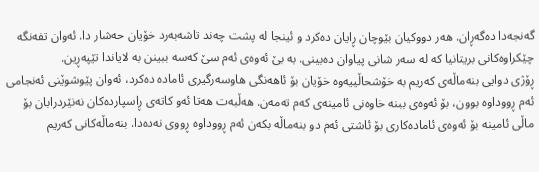گەنجەدا دەگەڕان. هەر دووکیان بێوچان ڕایان دەکرد و ئینجا له پشت چەند تاشەبەرد خۆیان حەشار دا. ئەوان تفەنگه چێکراوەکانی بریتانیا که له سەر شانی پیاوان دەبینی. به بێ ئەوەی ئەم سێ کەسە ببینن به لایاندا تێپەڕین.
ڕۆژی دوایی بنەماڵەی کەریم به خۆشحاڵییەوه خۆیان بۆ ئاهەنگی هاوسەرگیری ئاماده دەکرد، ئەوان پێوشوێنی ئەنجامی ئەم ڕووداوه بوون، بۆ ئەوەی ببنە خاوەنی ئامینەی کەم تەمەن. هەڵبەت هەتا ئەو کاتەی ڕاسپاردەکان نەنێردرابان بۆ ماڵی ئامینە بۆ ئەوەی ئامادەکاری بۆ ئاشتی ئەم دو بنەماڵه بکەن ئەم ڕووداوه ڕووی نەدەدا. بنەماڵەکانی کەریم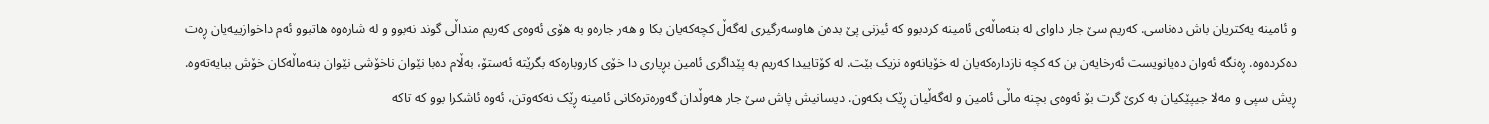و ئامینە یەکتریان باش دەناسی. کەریم سێ جار داوای له بنەماڵەی ئامینە کردبوو کە ئیزنی پێ بدەن هاوسەرگیری لەگەڵ کچەکەیان بکا و هەر جارەو به هۆی ئەوەی کەریم منداڵی گوند نەبوو و له شارەوه هاتبوو ئەم داخوازییەیان ڕەت دەکردەوە. ڕەنگه ئەوان دەیانویست ئەرخایەن بن که کچه نازدارەکەیان له خۆیانەوه نزیک بێت. له کۆتاییدا کەریم به پێداگری ئامین بڕیاری دا خۆی کاروبارەکه بگرێته ئەستۆ، بەڵام دەبا نێوان ناخۆشی نێوان بنەماڵەکان خۆش ببایەتەوه.
ڕیش سپی و مەلا جیپێکیان به کرێ گرت بۆ ئەوەی بچنه ماڵی ئامین و لەگەڵیان ڕێک بکەون. دیسانیش پاش سێ جار هەوڵدان گەورەترەکانی ئامینە ڕێک نەکەوتن، ئەوە ئاشکرا بوو که تاکه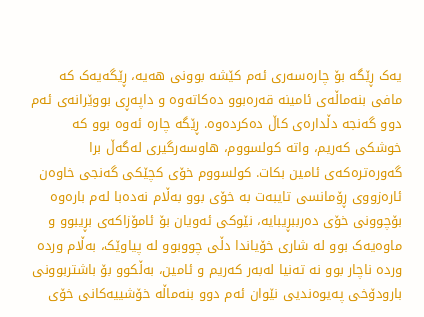یەک ڕێگه بۆ چارەسەری ئەم کێشه بوونی هەیه، ڕێگەیەک که مافی بنەماڵەی ئامینه قەرەبوو دەکاتەوه و داپەڕی بووێرانەی ئەم دوو گەنجه دڵدارەی کاڵ دەکردەوه. ڕێگه چاره ئەوه بوو که خوشکی کەریم، واتە کولسووم، هاوسەرگیری لەگەڵ برا گەورەترەکەی ئامین بکات. کولسووم خۆی کچێکی گەنجی خاوەن ئارەزووی ڕۆمانسی تایبەت به خۆی بوو بەڵام نەدەبا لەم بارەوه بۆچوونی خۆی دەرببڕیبایه، نێوکی ئەویان بۆ ئامۆزاکەی بڕیبوو و ماوەیەک بوو له شاری خۆیاندا دڵی چووبوو له پیاوێک، بەڵام ورده ورده ناچار بوو نه تەنیا لەبەر کەریم و ئامین، بەڵکوو بۆ باشتربوونی بارودۆخی پەیوەندیی نێوان ئەم دوو بنەماڵه خۆشییەکانی خۆی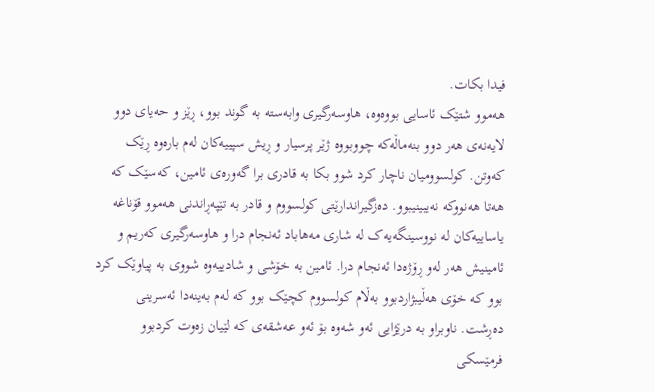فیدا بکات.
هەموو شتێک ئاسایی بووەوه، هاوسەرگیری وابەسته به گوند بوو، ڕێز و حەیای دوو لایەنەی هەر دوو بنەماڵەکە چووبووە ژێر پرسیار و ڕیش سپییەکان لەم بارەوه ڕێک کەوتن. کولسوومیان ناچار کرد شوو بکا به قادری برا گەورەی ئامین، کەسێک که هەتا هەنووکه نەیبینیبوو. دەزگیراندارێتی کولسووم و قادر به تێپەڕاندنی هەموو قۆناغە یاساییەکان له نووسینگەیەک له شاری مەهاباد ئەنجام درا و هاوسەرگیری کەریم و ئامینیش هەر لەو ڕۆژەدا ئەنجام درا. ئامین به خۆشی و شادییەوه شووی به پیاوێک کرد بوو که خۆی هەڵیبژاردبوو بەڵام کولسووم کچێک بوو که لەم بەینەدا ئەسرینی دەڕشت. ناوبراو به درێژایی ئەو شەوه بۆ ئەو عەشقەی که لێیان زەوت کردبوو فرمێسکی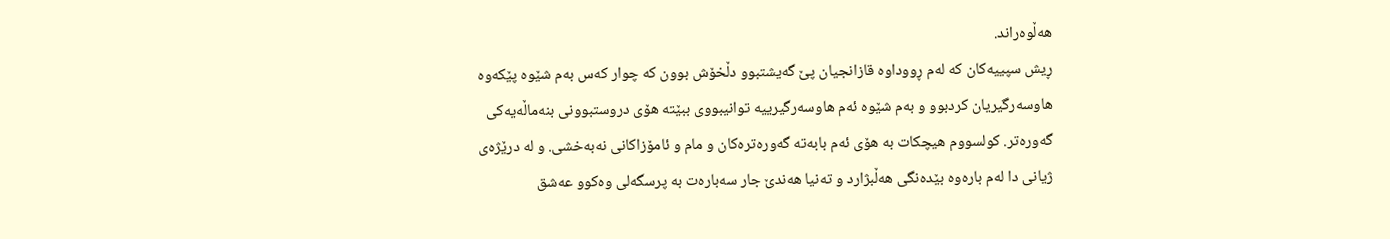هەڵوەراند.
ڕیش سپییەکان که لەم ڕووداوه قازانجیان پێ گەیشتبوو دڵخۆش بوون که چوار کەس بەم شێوه پێکەوه هاوسەرگیریان کردبوو و بەم شێوه ئەم هاوسەرگیرییه توانیبووی ببێته هۆی دروستبوونی بنەماڵەیەکی گەورەتر. کولسووم هیچکات به هۆی ئەم بابەتە گەورەترەکان و مام و ئامۆزاکانی نەبەخشی. و له درێژەی ژیانی دا لەم بارەوه بێدەنگی هەڵبژارد و تەنیا هەندێ جار سەبارەت به پرسگەلی وەکوو عەشق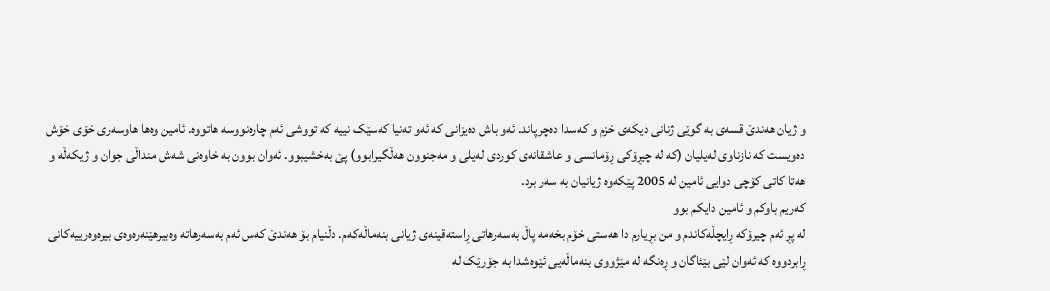و ژیان هەندێ قسەی به گوێی ژنانی دیکەی خزم و کەسدا دەچرپاند. ئەو باش دەیزانی که ئەو تەنیا کەسێک نییه که تووشی ئەم چارەنووسه هاتووه. ئامین وەها هاوسەری خۆی خۆش دەویست که نازناوی لەیلیان (کە له چیڕۆکی ڕۆمانسی و عاشقانەی کوردی لەیلی و مەجنوون هەڵگیرابوو) پێ بەخشیبوو. ئەوان بوون به خاوەنی شەش منداڵی جوان و ژیکەڵە و هەتا کاتی کۆچی دوایی ئامین له 2005 پێکەوه ژیانیان به سەر برد.
کەریم باوکم و ئامین دایکم بوو
له پڕ ئەم چیرۆکه ڕایچڵەکاندم و من بڕیارم دا هەستی خۆم بخەمه پاڵ بەسەرهاتی ڕاستەقینەی ژیانی بنەماڵەکەم. دڵنیام بۆ هەندێ کەس ئەم بەسەرهاته وەبیرهێنەرەوەی بیرەوەرییەکانی ڕابردووه که ئەوان لێی بێئاگان و ڕەنگه له مێژووی بنەماڵەیی ئێوەشدا به جۆرێک له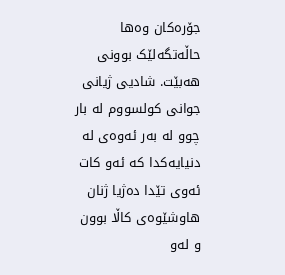جۆرەکان وەها حاڵەتگەلێک بوونی هەبێت. شادیی ژیانی جوانی کولسووم له بار چوو له بەر ئەوەی له دنیایەکدا که ئەو کات ئەوی تێدا دەژیا ژنان هاوشێوەی کاڵا بوون و لەو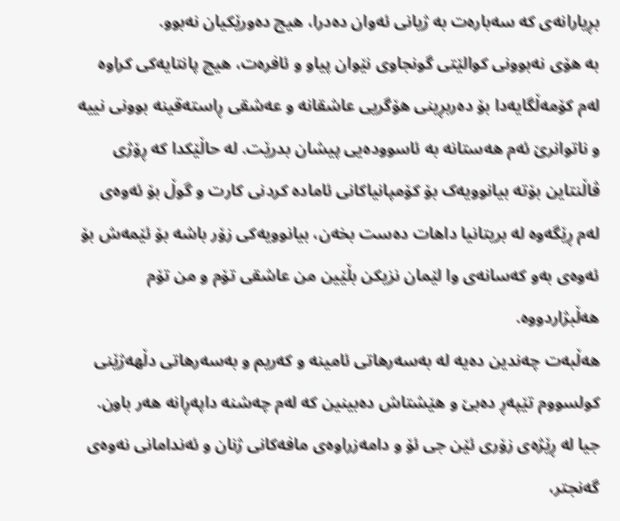بڕیارانەی که سەبارەت به ژیانی ئەوان دەدرا، هیچ دەورێکیان نەبوو.
به هۆی نەبوونی کوالێتی گونجاوی نێوان پیاو و ئافرەت، هیچ پانتایەکی کراوه لەم کۆمەڵگایەدا بۆ دەربڕینی هۆگریی عاشقانه و عەشقی ڕاستەقینه بوونی نییه و ناتوانرێ ئەم هەستانه به ئاسوودەیی پیشان بدرێت. له حاڵێکدا که ڕۆژی ڤاڵنتاین بۆته بیانوویەک بۆ کۆمپانیاکانی ئاماده کردنی کارت و گوڵ بۆ ئەوەی لەم ڕێگەوه له بریتانیا داهات دەست بخەن، بیانوویەکی زۆر باشه بۆ ئێمەش بۆ ئەوەی بەو کەسانەی وا لێمان نزیکن بڵێین من عاشقی تۆم و من تۆم هەڵبژاردووه.
هەڵبەت چەندین دەیه له بەسەرهاتی ئامینه و کەریم و بەسەرهاتی دڵهەژێنی کولسووم تێپەڕ دەبێ و هێشتاش دەبینین که لەم چەشنه داپەڕانه هەر باون. جیا له ڕێژەی زۆری ئێن جی ئۆ و دامەزراوەی مافەکانی ژنان و ئەندامانی نەوەی گەنجتر،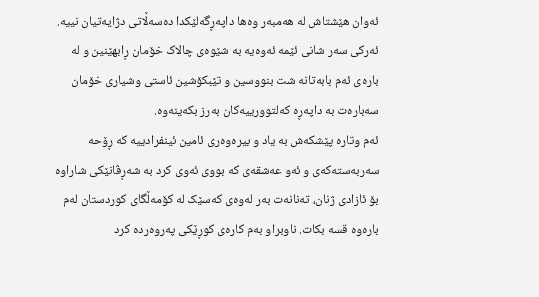ئەوان هێشتاش له هەمبەر وەها داپەڕگەلێکدا دەسەڵاتی دژایەتیان نییه. ئەرکی سەر شانی ئێمه ئەوەیه به شێوەی چالاک خۆمان ڕابهێنین و له بارەی ئەم بابەتانه شت بنووسین و تێبکۆشین ئاستی وشیاری خۆمان سەبارەت بە داپەڕه کەلتوورییەکان بەرز بکەینەوه.
ئەم وتاره پێشکەش به یاد و بیرەوەری ئامین ئینفرادییە که ڕۆحه سەربەستەکەی و ئەو عەشقەی که بووی ئەوی کرد به شەڕڤانێکی شاراوه بۆ ئازادی ژنان، تەنانەت بەر لەوەی کەسێک له کۆمەڵگای کوردستان لەم بارەوه قسه بکات. ناوبراو بەم کارەی کوڕێکی پەروەرده کرد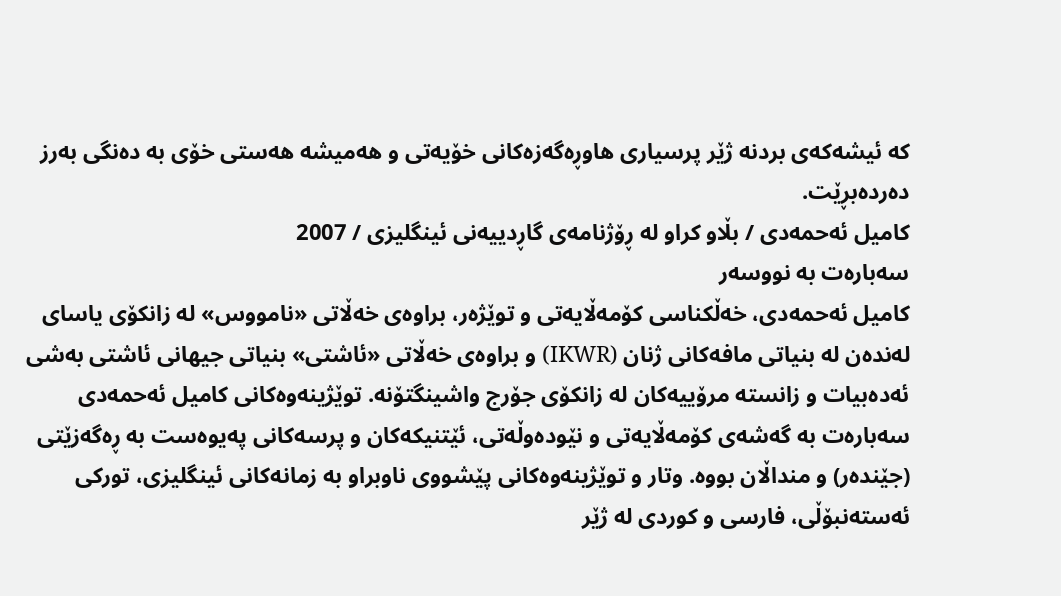که ئیشەکەی بردنه ژێر پرسیاری هاوڕەگەزەکانی خۆیەتی و هەمیشه هەستی خۆی به دەنگی بەرز دەردەبڕێت.
کامیل ئەحمەدی / بڵاو کراو له ڕۆژنامەی گاڕدییەنی ئینگلیزی / 2007
سەبارەت به نووسەر
کامیل ئەحمەدی، خەڵکناسی کۆمەڵایەتی و توێژەر، براوەی خەڵاتی «نامووس» له زانکۆی یاسای لەندەن له بنیاتی مافەکانی ژنان (IKWR) و براوەی خەڵاتی «ئاشتی» بنیاتی جیهانی ئاشتی بەشی ئەدەبیات و زانسته مرۆییەکان له زانکۆی جۆرج واشینگتۆنه. توێژینەوەکانی کامیل ئەحمەدی سەبارەت به گەشەی کۆمەڵایەتی و نێودەوڵەتی، ئێتنیکەکان و پرسەکانی پەیوەست به ڕەگەزێتی (جێندەر) و منداڵان بووه. وتار و توێژینەوەکانی پێشووی ناوبراو به زمانەکانی ئینگلیزی، تورکی ئەستەنبۆڵی، فارسی و کوردی له ژێر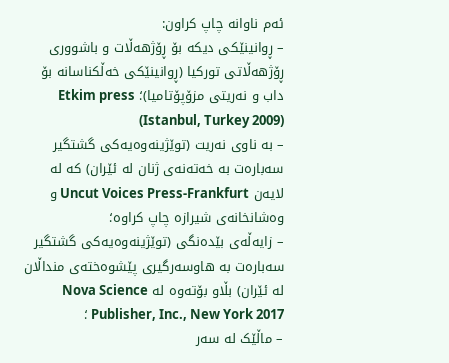ئەم ناوانه چاپ کراون:
– ڕوانینێکی دیکه بۆ ڕۆژهەڵات و باشووری ڕۆژهەڵاتی تورکیا (ڕوانینێکی خەڵکناسانە بۆ داب و نەریتی مزۆپۆتامیا)؛ Etkim press (Istanbul, Turkey 2009)
– به ناوی نەریت (توێژینەوەیەکی گشتگیر سەبارەت به خەتەنەی ژنان له ئێران) که له لایەن Uncut Voices Press-Frankfurt و وەشانخانەی شیرازه چاپ کراوه؛
– زایەڵەی بێدەنگی (توێژینەوەیەکی گشتگیر سەبارەت به هاوسەرگیری پێشوەختەی منداڵان له ئێران) بڵاو بۆتەوه له Nova Science Publisher, Inc., New York 2017 ؛
– ماڵێک له سەر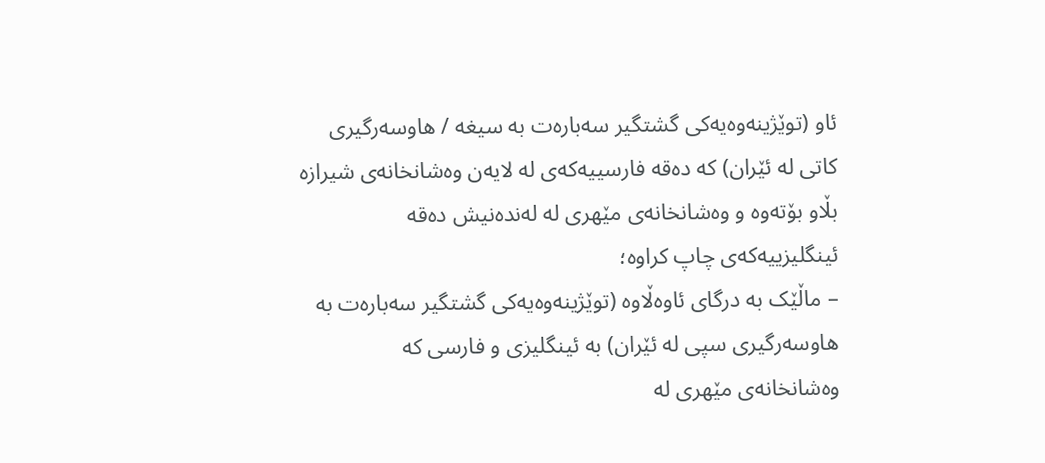ئاو (توێژینەوەیەکی گشتگیر سەبارەت بە سیغە / هاوسەرگیری کاتی له ئێران) که دەقە فارسییەکەی له لایەن وەشانخانەی شیرازه بڵاو بۆتەوه و وەشانخانەی مێهری لە لەندەنیش دەقە ئینگلیزییەکەی چاپ کراوە؛
– ماڵێک بە درگای ئاوەڵاوە (توێژینەوەیەکی گشتگیر سەبارەت به هاوسەرگیری سپی له ئێران) بە ئینگلیزی و فارسی کە وەشانخانەی مێهری لە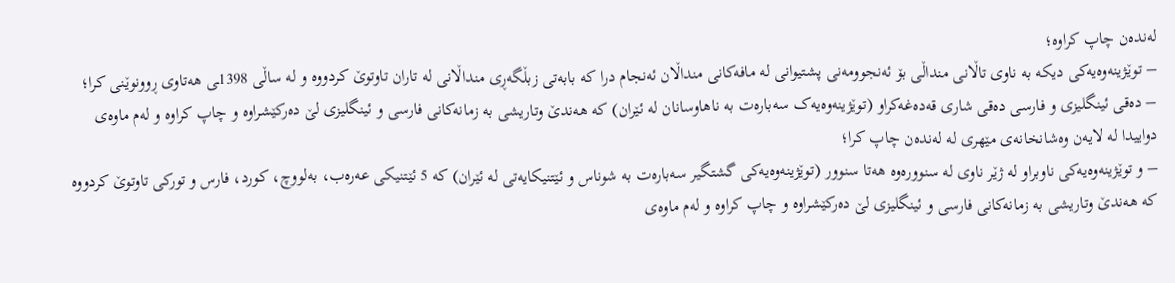لەندەن چاپ کراوە؛
– توێژینەوەیەکی دیکه به ناوی تاڵانی منداڵی بۆ ئەنجوومەنی پشتیوانی له مافەکانی منداڵان ئەنجام درا که بابەتی زبڵگەڕی منداڵانی له تاران تاوتوێ کردووە و له ساڵی 1398ـی هەتاوی ڕوونوێنی کرا؛
– دەقی ئینگلیزی و فارسی دەقی شاری قەدەغەکراو (توێژینەوەیەک سەبارەت بە ناهاوسانان له ئێران) که هەندێ وتاریشی به زمانەکانی فارسی و ئینگلیزی لێ دەرکێشراوه و چاپ کراوه و لەم ماوەی دواییدا له لایەن وەشانخانەی مێهری له لەندەن چاپ کرا؛
– و توێژینەوەیەکی ناوبراو له ژێر ناوی له سنوورەوه هەتا سنوور (توێژینەوەیەکی گشتگیر سەبارەت به شوناس و ئێتنیکایەتی له ئێران) که 5 ئێتنیکی عەرەب، بەلووچ، کورد، فارس و تورکی تاوتوێ کردووە که هەندێ وتاریشی به زمانەکانی فارسی و ئینگلیزی لێ دەرکێشراوه و چاپ کراوه و لەم ماوەی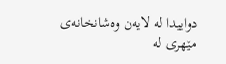دواییدا له لایەن وەشانخانەی مێهری له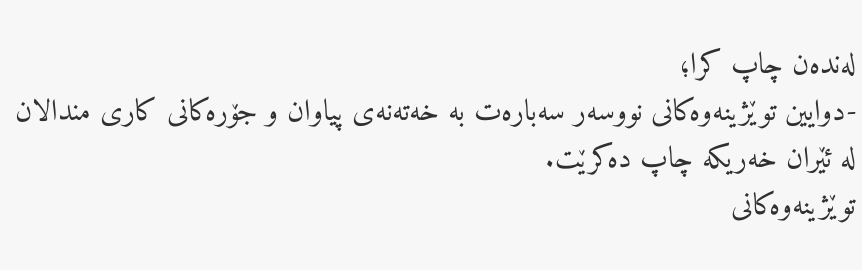لەندەن چاپ کرا؛
-دوایین توێژینەوەکانی نووسەر سەبارەت بە خەتەنەی پیاوان و جۆرەکانی کاری مندالان لە ئێران خەریکە چاپ دەکرێت.
توێژینەوەکانی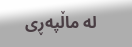لە ماڵپەڕی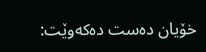خۆیان دەست دەکەوێت: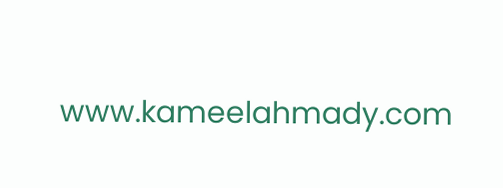www.kameelahmady.com